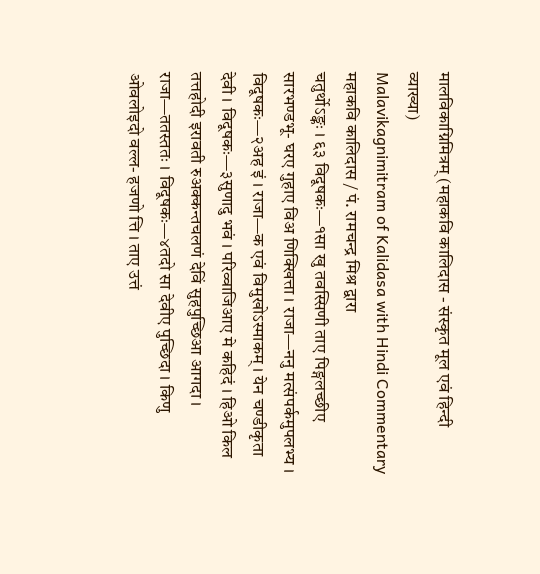मालविकाग्निमित्रम् (महाकवि कालिदास - संस्कृत मूल एवं हिन्दी व्याख्या)
Malavikagnimitram of Kalidasa with Hindi Commentary
महाकवि कालिदास / पं. रामचन्द्र मिश्र द्वारा
चतुर्थोऽङ्कः । ६३ विदूषकः—१सा खु तवस्सिणी ताए पिङ्गलच्छीए सारभण्डभू- घरए गुहाए विअ णिक्खित्ता । राजा—ननु मत्संपर्कमुपलभ्य । विदूषकः—२अह इं । राजा—क एवं विमुखोऽस्माकम् । येन चण्डीकृता देवी । विदूषकः—३सुणादु भवं । परिव्वाजिआए मे कहिदं । हिओ किल तत्तहोदी इरावती रुअक्कन्तचलणं देविं सुहपुच्छिआ आगदा । राजा—ततस्ततः । विदूषकः—४तदो सा देवीए पुच्छिदा । किणु ओवलोइदो वल्ल- हजणो त्ति । ताए उत्तं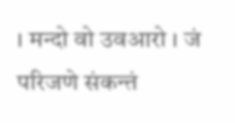। मन्दो वो उवआरो । जं परिजणे संकन्तं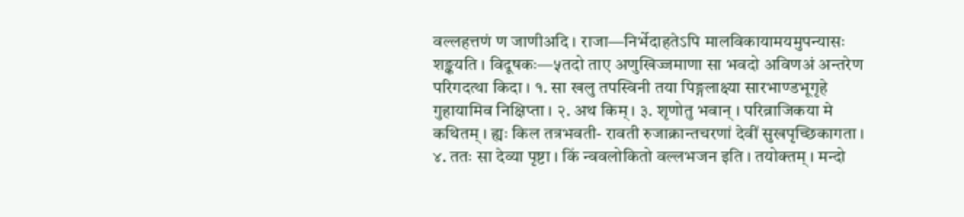वल्लहत्तणं ण जाणीअदि । राजा—निर्भेदाहतेऽपि मालविकायामयमुपन्यासः शङ्कयति । विदूषकः—५तदो ताए अणुखिज्जमाणा सा भवदो अविणअं अन्तरेण परिगदत्था किदा । १. सा खलु तपस्विनी तया पिङ्गलाक्ष्या सारभाण्डभूगृहे गुहायामिव निक्षिप्ता । २. अथ किम् । ३. शृणोतु भवान् । परिव्राजिकया मे कथितम् । ह्यः किल तत्रभवती- रावती रुजाक्रान्तचरणां देवीं सुखपृच्छिकागता । ४. ततः सा देव्या पृष्टा । किं न्ववलोकितो वल्लभजन इति । तयोक्तम् । मन्दो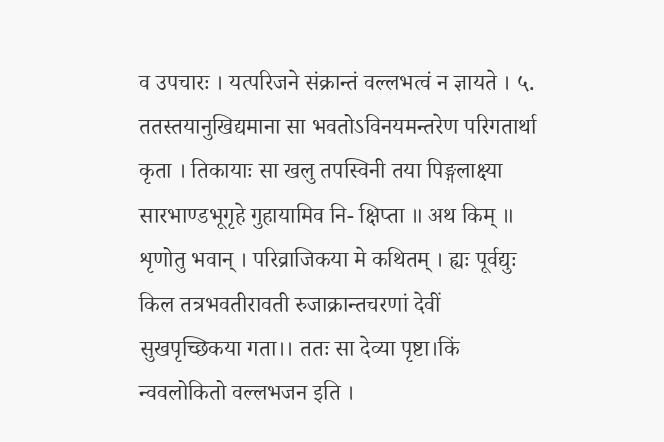व उपचारः । यत्परिजने संक्रान्तं वल्लभत्वं न ज्ञायते । ५. ततस्तयानुखिद्यमाना सा भवतोऽविनयमन्तरेण परिगतार्था कृता । तिकायाः सा खलु तपस्विनी तया पिङ्गलाक्ष्या सारभाण्डभूगृहे गुहायामिव नि- क्षिप्ता ॥ अथ किम् ॥ शृणोतु भवान् । परिव्राजिकया मे कथितम् । ह्यः पूर्वद्युः किल तत्रभवतीरावती रुजाक्रान्तचरणां देवीं सुखपृच्छिकया गता।। ततः सा देव्या पृष्टा।किं न्ववलोकितो वल्लभजन इति ।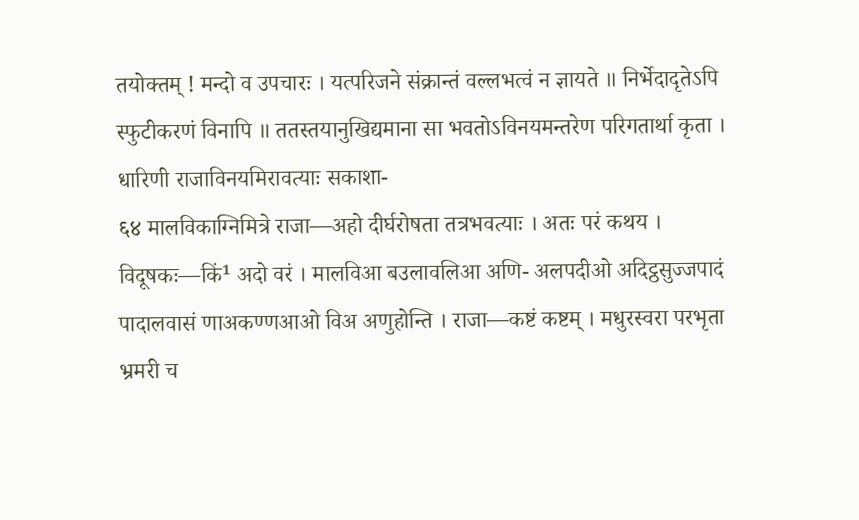तयोक्तम् ! मन्दो व उपचारः । यत्परिजने संक्रान्तं वल्लभत्वं न ज्ञायते ॥ निर्भेदादृतेऽपि स्फुटीकरणं विनापि ॥ ततस्तयानुखिद्यमाना सा भवतोऽविनयमन्तरेण परिगतार्था कृता । धारिणी राजाविनयमिरावत्याः सकाशा-
६४ मालविकाग्निमित्रे राजा—अहो दीर्घरोषता तत्रभवत्याः । अतः परं कथय । विदूषकः—किं¹ अदो वरं । मालविआ बउलावलिआ अणि- अलपदीओ अदिट्ठसुज्जपादं पादालवासं णाअकण्णआओ विअ अणुहोन्ति । राजा—कष्टं कष्टम् । मधुरस्वरा परभृता भ्रमरी च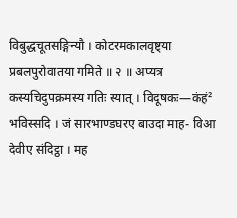विबुद्धचूतसङ्गिन्यौ । कोटरमकालवृष्ट्या प्रबलपुरोवातया गमिते ॥ २ ॥ अप्यत्र कस्यचिदुपक्रमस्य गतिः स्यात् । विदूषकः—कंहं² भविस्सदि । जं सारभाण्डघरए बाउदा माह- विआ देवीए संदिट्ठा । मह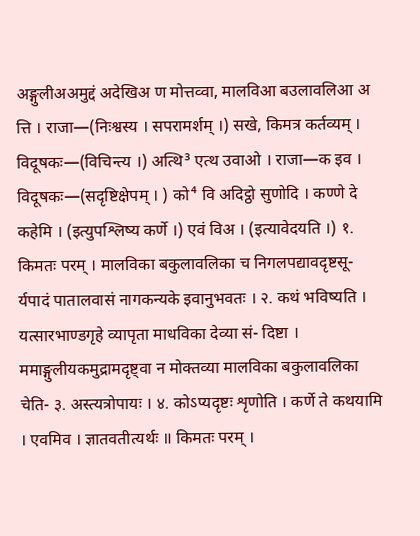अङ्गुलीअअमुद्दं अदेखिअ ण मोत्तव्वा, मालविआ बउलावलिआ अ त्ति । राजा—(निःश्वस्य । सपरामर्शम् ।) सखे, किमत्र कर्तव्यम् । विदूषकः—(विचिन्त्य ।) अत्थि³ एत्थ उवाओ । राजा—क इव । विदूषकः—(सदृष्टिक्षेपम् । ) को⁴ वि अदिट्ठो सुणोदि । कण्णे दे कहेमि । (इत्युपश्लिष्य कर्णे ।) एवं विअ । (इत्यावेदयति ।) १. किमतः परम् । मालविका बकुलावलिका च निगलपद्यावदृष्टसू- र्यपादं पातालवासं नागकन्यके इवानुभवतः । २. कथं भविष्यति । यत्सारभाण्डगृहे व्यापृता माधविका देव्या सं- दिष्टा । ममाङ्गुलीयकमुद्रामदृष्ट्वा न मोक्तव्या मालविका बकुलावलिका चेति- ३. अस्त्यत्रोपायः । ४. कोऽप्यदृष्टः शृणोति । कर्णे ते कथयामि । एवमिव । ज्ञातवतीत्यर्थः ॥ किमतः परम् ।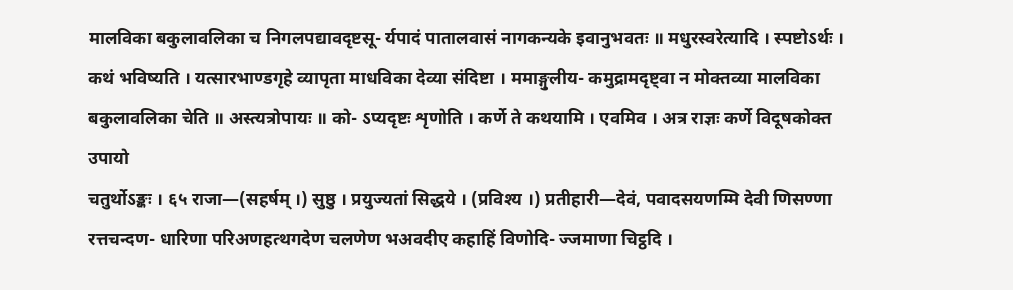मालविका बकुलावलिका च निगलपद्यावदृष्टसू- र्यपादं पातालवासं नागकन्यके इवानुभवतः ॥ मधुरस्वरेत्यादि । स्पष्टोऽर्थः । कथं भविष्यति । यत्सारभाण्डगृहे व्यापृता माधविका देव्या संदिष्टा । ममाङ्गुलीय- कमुद्रामदृष्ट्वा न मोक्तव्या मालविका बकुलावलिका चेति ॥ अस्त्यत्रोपायः ॥ को- ऽप्यदृष्टः शृणोति । कर्णे ते कथयामि । एवमिव । अत्र राज्ञः कर्णे विदूषकोक्त उपायो
चतुर्थोऽङ्कः । ६५ राजा—(सहर्षम् ।) सुष्ठु । प्रयुज्यतां सिद्धये । (प्रविश्य ।) प्रतीहारी—देवं, पवादसयणम्मि देवी णिसण्णा रत्तचन्दण- धारिणा परिअणहत्थगदेण चलणेण भअवदीए कहाहिं विणोदि- ज्जमाणा चिट्ठदि ।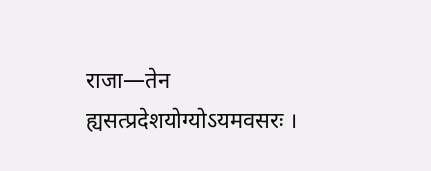राजा—तेन ह्यसत्प्रदेशयोग्योऽयमवसरः ।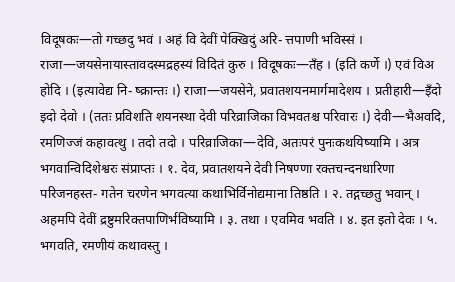विदूषकः—तो गच्छदु भवं । अहं वि देवीं पेक्खिदुं अरि- त्तपाणी भविस्सं । राजा—जयसेनायास्तावदस्मद्रहस्यं विदितं कुरु । विदूषकः—तँह । (इति कर्णे ।) एवं विअ होदि । (इत्यावेद्य नि- ष्क्रान्तः ।) राजा—जयसेने, प्रवातशयनमार्गमादेशय । प्रतीहारी—इँदो इदो देवो । (ततः प्रविशति शयनस्था देवी परिव्राजिका विभवतश्च परिवारः ।) देवी—भैअवदि, रमणिज्जं कहावत्थु । तदो तदो । परिव्राजिका—देवि, अतःपरं पुनःकथयिष्यामि । अत्र भगवान्विदिशेश्वरः संप्राप्तः । १. देव, प्रवातशयने देवी निषण्णा रक्तचन्दनधारिणा परिजनहस्त- गतेन चरणेन भगवत्या कथाभिर्विनोद्यमाना तिष्ठति । २. तद्गच्छतु भवान् । अहमपि देवीं द्रष्टुमरिक्तपाणिर्भविष्यामि । ३. तथा । एवमिव भवति । ४. इत इतो देवः । ५. भगवति, रमणीयं कथावस्तु ।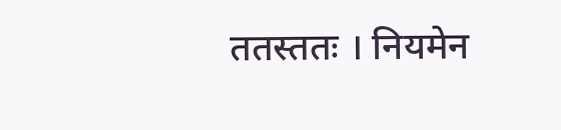ततस्ततः । नियमेन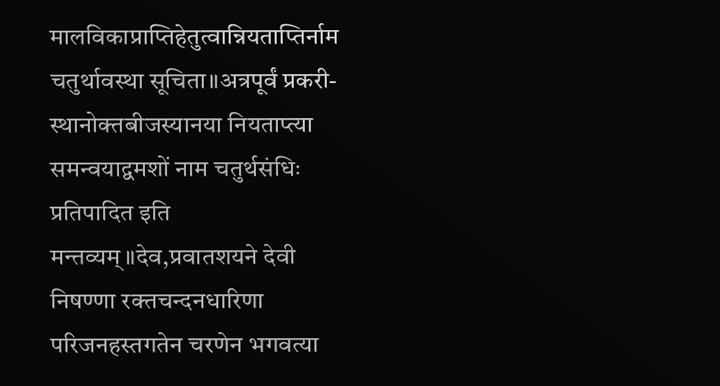मालविकाप्राप्तिहेतुत्वान्नियताप्तिर्नाम चतुर्थावस्था सूचिता॥अत्रपूर्वं प्रकरी- स्थानोक्तबीजस्यानया नियताप्त्या समन्वयाद्वमशों नाम चतुर्थसंधिः प्रतिपादित इति मन्तव्यम्॥देव,प्रवातशयने देवी निषण्णा रक्तचन्दनधारिणा परिजनहस्तगतेन चरणेन भगवत्या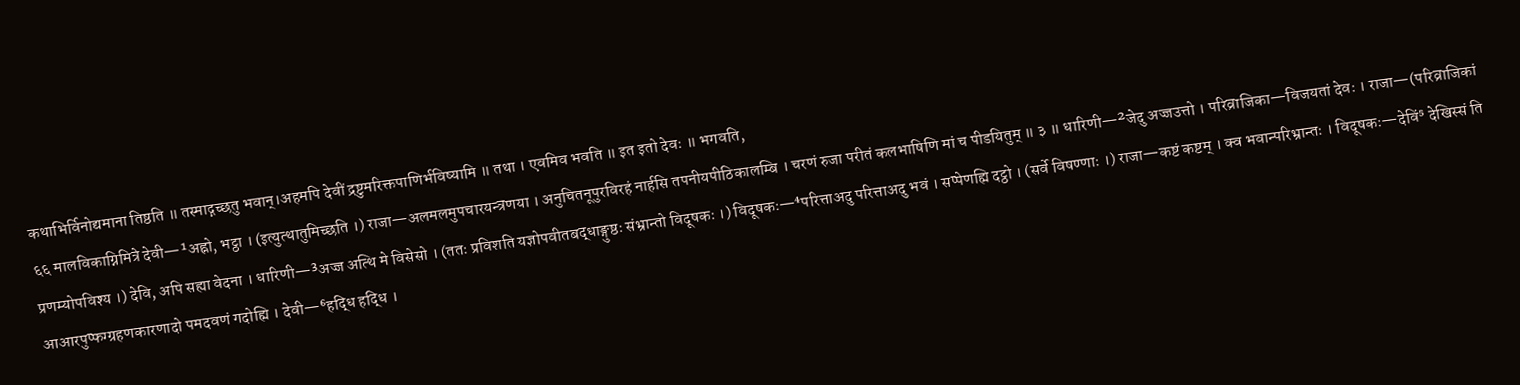कथाभिर्विनोद्यमाना तिष्ठति ॥ तस्माद्गच्छतु भवान्।अहमपि देवीं द्रष्टुमरिक्तपाणिर्भविष्यामि ॥ तथा । एवमिव भवति ॥ इत इतो देवः ॥ भगवति,
६६ मालविकाग्निमित्रे देवी—¹अह्नो, भट्ठा । (इत्युत्थातुमिच्छति ।) राजा—अलमलमुपचारयन्त्रणया । अनुचितनूपुरविरहं नार्हसि तपनीयपीठिकालम्बि । चरणं रुजा परीतं कलभाषिणि मां च पीडयितुम् ॥ ३ ॥ धारिणी—²जेदु अज्जउत्तो । परिव्राजिका—विजयतां देवः । राजा—(परिव्राजिकां प्रणम्योपविश्य ।) देवि, अपि सह्या वेदना । धारिणी—³अज्ज अत्थि मे विसेसो । (ततः प्रविशति यज्ञोपवीतबद्धाङ्गुष्ठः संभ्रान्तो विदूषकः ।) विदूषकः—⁴परित्ताअदु परित्ताअदु भवं । सप्पेणह्मि दट्ठो । (सर्वे विषण्णाः ।) राजा—कष्टं कष्टम् । क्व भवान्परिभ्रान्तः । विदूषकः—देविं⁵ देखिस्सं ति आआरपुप्फग्ग्रहणकारणादो पमदवणं गदोह्मि । देवी—⁶हद्धि हद्धि ।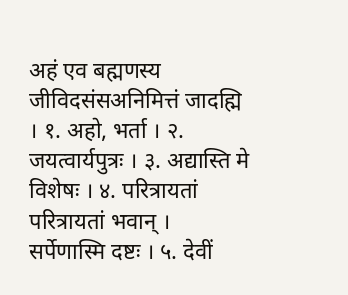अहं एव बह्मणस्य जीविदसंसअनिमित्तं जादह्मि । १. अहो, भर्ता । २. जयत्वार्यपुत्रः । ३. अद्यास्ति मे विशेषः । ४. परित्रायतां परित्रायतां भवान् । सर्पेणास्मि दष्टः । ५. देवीं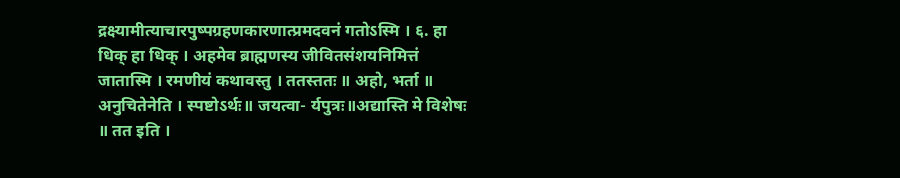द्रक्ष्यामीत्याचारपुष्पग्रहणकारणात्प्रमदवनं गतोऽस्मि । ६. हा धिक् हा धिक् । अहमेव ब्राह्मणस्य जीवितसंशयनिमित्तं जातास्मि । रमणीयं कथावस्तु । ततस्ततः ॥ अहो, भर्ता ॥ अनुचितेनेति । स्पष्टोऽर्थः॥ जयत्वा- र्यपुत्रः॥अद्यास्ति मे विशेषः ॥ तत इति ।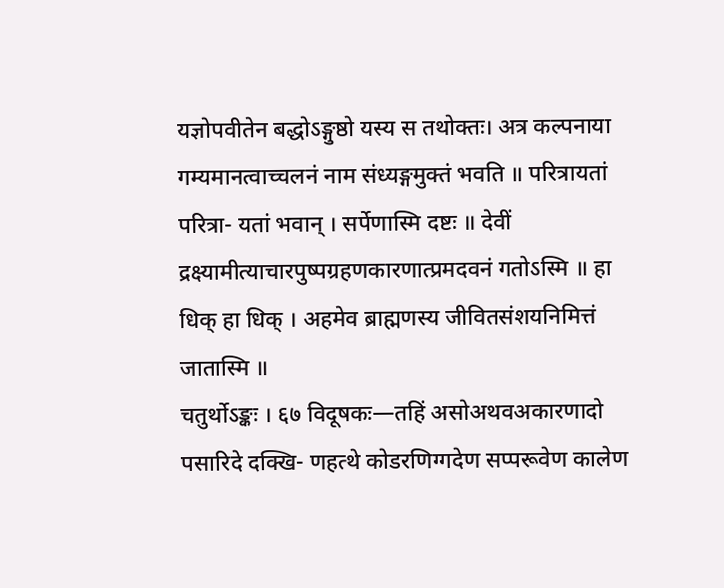यज्ञोपवीतेन बद्धोऽङ्गुष्ठो यस्य स तथोक्तः। अत्र कल्पनाया गम्यमानत्वाच्चलनं नाम संध्यङ्गमुक्तं भवति ॥ परित्रायतां परित्रा- यतां भवान् । सर्पेणास्मि दष्टः ॥ देवीं द्रक्ष्यामीत्याचारपुष्पग्रहणकारणात्प्रमदवनं गतोऽस्मि ॥ हा धिक् हा धिक् । अहमेव ब्राह्मणस्य जीवितसंशयनिमित्तं जातास्मि ॥
चतुर्थोऽङ्कः । ६७ विदूषकः—तहिं असोअथवअकारणादो पसारिदे दक्खि- णहत्थे कोडरणिग्गदेण सप्परूवेण कालेण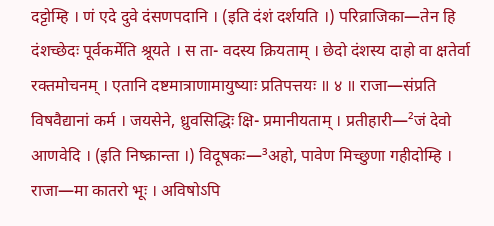दट्टोम्हि । णं एदे दुवे दंसणपदानि । (इति दंशं दर्शयति ।) परिव्राजिका—तेन हि दंशच्छेदः पूर्वकर्मेति श्रूयते । स ता- वदस्य क्रियताम् । छेदो दंशस्य दाहो वा क्षतेर्वा रक्तमोचनम् । एतानि दष्टमात्राणामायुष्याः प्रतिपत्तयः ॥ ४ ॥ राजा—संप्रति विषवैद्यानां कर्म । जयसेने, ध्रुवसिद्धिः क्षि- प्रमानीयताम् । प्रतीहारी—²जं देवो आणवेदि । (इति निष्क्रान्ता ।) विदूषकः—³अहो, पावेण मिच्छुणा गहीदोम्हि । राजा—मा कातरो भूः । अविषोऽपि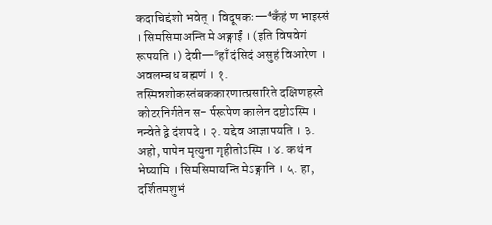कदाचिद्दंशो भवेत् । विदूषकः—⁴कँहं ण भाइस्सं । सिमसिमाअन्ति मे अङ्गाईं । (इति विषवेगं रूपयति ।) देवी—⁵हाँ दंसिदं असुहं विआरेण । अवलम्बध बह्मणं । १. तस्मिन्नशोकस्तंबककारणात्प्रसारिते दक्षिणहस्ते कोटरनिर्गतेन स- र्परूपेण कालेन दष्टोऽस्मि । नन्वेते द्वे दंशपदे । २. यद्देव आज्ञापयति । ३. अहो, पापेन मृत्युना गृहीतोऽस्मि । ४. कथं न भेष्यामि । सिमसिमायन्ति मेऽङ्गानि । ५. हा, दर्शितमशुभं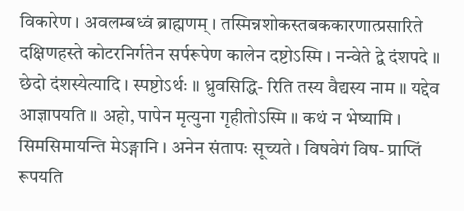विकारेण । अवलम्बध्वं ब्राह्मणम् । तस्मिन्नशोकस्तबककारणात्प्रसारिते दक्षिणहस्ते कोटरनिर्गतेन सर्परूपेण कालेन दष्टोऽस्मि । नन्वेते द्वे दंशपदे ॥ छेदो दंशस्येत्यादि । स्पष्टोऽर्थः ॥ ध्रुवसिद्धि- रिति तस्य वैद्यस्य नाम ॥ यद्देव आज्ञापयति ॥ अहो, पापेन मृत्युना गृहीतोऽस्मि ॥ कथं न भेष्यामि । सिमसिमायन्ति मेऽङ्गानि । अनेन संतापः सूच्यते । विषवेगं विष- प्राप्तिं रूपयति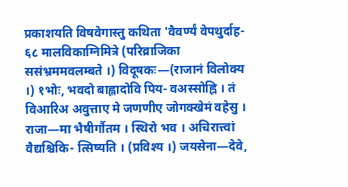प्रकाशयति विषवेगास्तु कथिता 'वैवर्ण्यं वेपथुर्दाह-
६८ मालविकाग्निमित्रे (परिव्राजिका ससंभ्रममवलम्बते ।) विदूषकः—(राजानं विलोक्य ।) १भोः, भवदो बाह्लादोवि पिय- वअस्सोह्नि । तं विआरिअ अवुत्ताए मे जणणीए जोगक्खेमं वहेसु । राजा—मा भैषीर्गौतम । स्थिरो भव । अचिरात्त्वां वैद्यश्चिकि- त्सिष्यति । (प्रविश्य ।) जयसेना—देवे,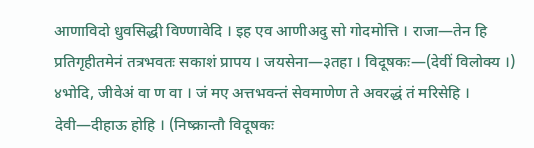आणाविदो धुवसिद्धी विण्णावेदि । इह एव आणीअदु सो गोदमोत्ति । राजा—तेन हि प्रतिगृहीतमेनं तत्रभवतः सकाशं प्रापय । जयसेना—३तहा । विदूषकः—(देवीं विलोक्य ।) ४भोदि, जीवेअं वा ण वा । जं मए अत्तभवन्तं सेवमाणेण ते अवरद्धं तं मरिसेहि । देवी—दीहाऊ होहि । (निष्क्रान्तौ विदूषकः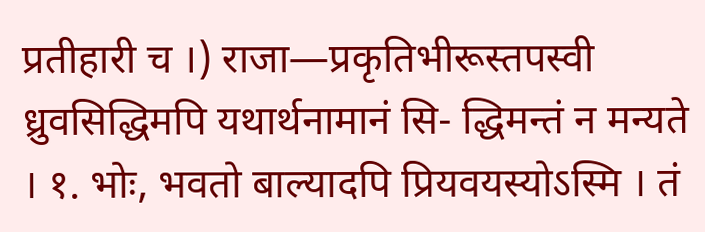प्रतीहारी च ।) राजा—प्रकृतिभीरूस्तपस्वी ध्रुवसिद्धिमपि यथार्थनामानं सि- द्धिमन्तं न मन्यते । १. भोः, भवतो बाल्यादपि प्रियवयस्योऽस्मि । तं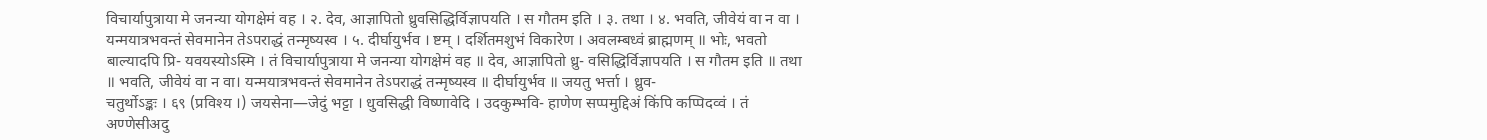विचार्यापुत्राया मे जनन्या योगक्षेमं वह । २. देव, आज्ञापितो ध्रुवसिद्धिर्विज्ञापयति । स गौतम इति । ३. तथा । ४. भवति, जीवेयं वा न वा । यन्मयात्रभवन्तं सेवमानेन तेऽपराद्धं तन्मृष्यस्व । ५. दीर्घायुर्भव । ष्टम् । दर्शितमशुभं विकारेण । अवलम्बध्वं ब्राह्मणम् ॥ भोः, भवतो बाल्यादपि प्रि- यवयस्योऽस्मि । तं विचार्यापुत्राया मे जनन्या योगक्षेमं वह ॥ देव, आज्ञापितो ध्रु- वसिद्धिर्विज्ञापयति । स गौतम इति ॥ तथा ॥ भवति, जीवेयं वा न वा। यन्मयात्रभवन्तं सेवमानेन तेऽपराद्धं तन्मृष्यस्व ॥ दीर्घायुर्भव ॥ जयतु भर्त्ता । ध्रुव-
चतुर्थोऽङ्कः । ६९ (प्रविश्य ।) जयसेना—जेदुं भट्टा । धुवसिद्धी विष्णावेदि । उदकुम्भवि- हाणेण सप्पमुद्दिअं किंपि कप्पिदव्वं । तं अण्णेसीअदु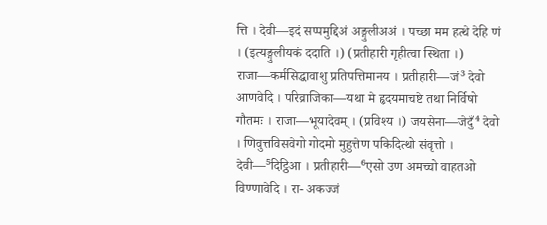त्ति । देवी—इदं सप्पमुद्दिअं अङ्गुलीअअं । पच्छा मम हत्थे देहि णं । (इत्यङ्गुलीयकं ददाति ।) (प्रतीहारी गृहीत्वा स्थिता ।) राजा—कर्मसिद्धावाशु प्रतिपत्तिमानय । प्रतीहारी—जं³ देवो आणवेदि । परिव्राजिका—यथा मे हृदयमाचष्टे तथा निर्विषो गौतमः । राजा—भूयादेवम् । (प्रविश्य ।) जयसेना—जेदुँ⁴ देवो । णिवुत्तविसवेगो गोदमो मुहुत्तेण पकिदित्थो संवृत्तो । देवी—⁵दिट्ठिआ । प्रतीहारी—⁶एसो उण अमच्चो वाहतओ विण्णावेदि । रा- अकज्जं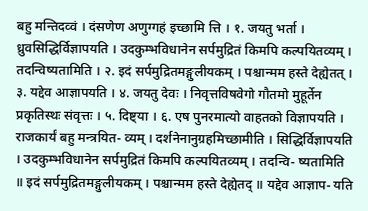बहु मन्तिदव्वं । दंसणेण अणुग्गहं इच्छामि त्ति । १. जयतु भर्ता । ध्रुवसिद्धिर्विज्ञापयति । उदकुम्भविधानेन सर्पमुद्रितं किमपि कल्पयितव्यम् । तदन्विष्यतामिति । २. इदं सर्पमुद्रितमङ्गुलीयकम् । पश्चान्मम हस्ते देह्येतत् । ३. यद्देव आज्ञापयति । ४. जयतु देवः । निवृत्तविषवेगो गौतमो मुहूर्तेन प्रकृतिस्थः संवृत्तः । ५. दिष्ट्या । ६. एष पुनरमात्यो वाहतको विज्ञापयति । राजकार्यं बहु मन्त्रयित- व्यम् । दर्शनेनानुग्रहमिच्छामीति । सिद्धिर्विज्ञापयति । उदकुम्भविधानेन सर्पमुद्रितं किमपि कल्पयितव्यम् । तदन्वि- ष्यतामिति ॥ इदं सर्पमुद्रितमङ्गुलीयकम् । पश्चान्मम हस्ते देह्येतद् ॥ यद्देव आज्ञाप- यति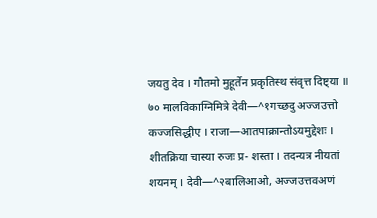जयतु देव । गौतमो मुहूर्तेन प्रकृतिस्थ संवृत्त दिष्ट्या ॥
७० मालविकाग्निमित्रे देवी—^१गच्छदु अज्जउत्तो कज्जसिद्धीए । राजा—आतपाक्रान्तोऽयमुद्देशः । शीतक्रिया चास्या रुजः प्र- शस्ता । तदन्यत्र नीयतां शयनम् । देवी—^२बालिआओ, अज्जउत्तवअणं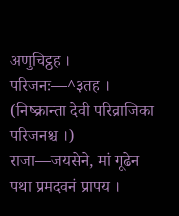अणुचिट्ठह । परिजनः—^३तह । (निष्क्रान्ता देवी परिव्राजिका परिजनश्च ।) राजा—जयसेने, मां गूढेन पथा प्रमदवनं प्रापय ।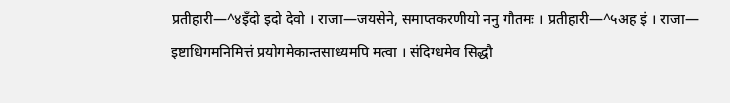प्रतीहारी—^४इँदो इदो देवो । राजा—जयसेने, समाप्तकरणीयो ननु गौतमः । प्रतीहारी—^५अह इं । राजा— इष्टाधिगमनिमित्तं प्रयोगमेकान्तसाध्यमपि मत्वा । संदिग्धमेव सिद्धौ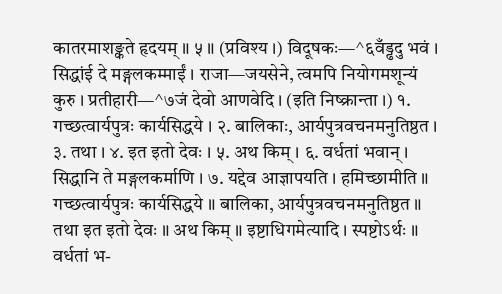कातरमाशङ्कते हृदयम् ॥ ५ ॥ (प्रविश्य ।) विदूषकः—^६वँड्ढदु भवं । सिद्धांई दे मङ्गलकम्माईं । राजा—जयसेने, त्वमपि नियोगमशून्यं कुरु । प्रतीहारी—^७जं देवो आणवेदि । (इति निष्क्रान्ता ।) १. गच्छत्वार्यपुत्रः कार्यसिद्धये । २. बालिकाः, आर्यपुत्रवचनमनुतिष्ठत । ३. तथा । ४. इत इतो देवः । ५. अथ किम् । ६. वर्धतां भवान् । सिद्धानि ते मङ्गलकर्माणि । ७. यद्देव आज्ञापयति । हमिच्छामीति ॥ गच्छत्वार्यपुत्रः कार्यसिद्धये ॥ बालिका, आर्यपुत्रवचनमनुतिष्ठत ॥ तथा इत इतो देवः ॥ अथ किम् ॥ इष्टाधिगमेत्यादि । स्पष्टोऽर्थः ॥ वर्धतां भ-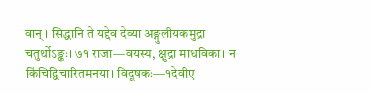वान् । सिद्धानि ते यद्देव देव्या अङ्गुलीयकमुद्रा
चतुर्थोऽङ्कः। ७१ राजा—वयस्य, क्षुद्रा माधविका। न किंचिद्विचारितमनया। विदूषकः—१देवीए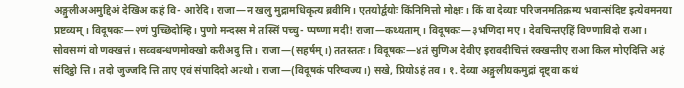अङ्गुलीअअमुद्दिअं देखिअ कहं वि- आरेदि। राजा—न खलु मुद्रामधिकृत्य ब्रवीमि। एतयोर्द्वयोः किंनिमित्तो मोक्षः। किं वा देव्याः परिजनमतिक्रम्य भवान्संदिष्ट इत्येवमनया प्रष्टव्यम्। विदूषकः—२णं पुच्छिदोम्हि। पुणो मन्दस्स मे तस्सिं पच्चु- प्पष्णा मदी! राजा—कथ्यताम्। विदूषकः—३भणिदा मए। देवचिन्तएहिं विण्णाविदो राआ। सोवसग्गं वो णक्खत्तं। सव्वबन्धणमोक्खो करीअदु त्ति। राजा—(सहर्षम्।) ततस्ततः। विदूषकः—४तं सुणिअ देवीए इरावदीचित्तं रक्खन्तीए राआ किल मोएदित्ति अहं संदिट्ठो त्ति। तदो जुज्जदि त्ति ताए एवं संपादिदो अत्थो। राजा—(विदूषकं परिष्वज्य।) सखे, प्रियोऽहं तव। १. देव्या अङ्गुलीयकमुद्रां दृष्ट्वा कथं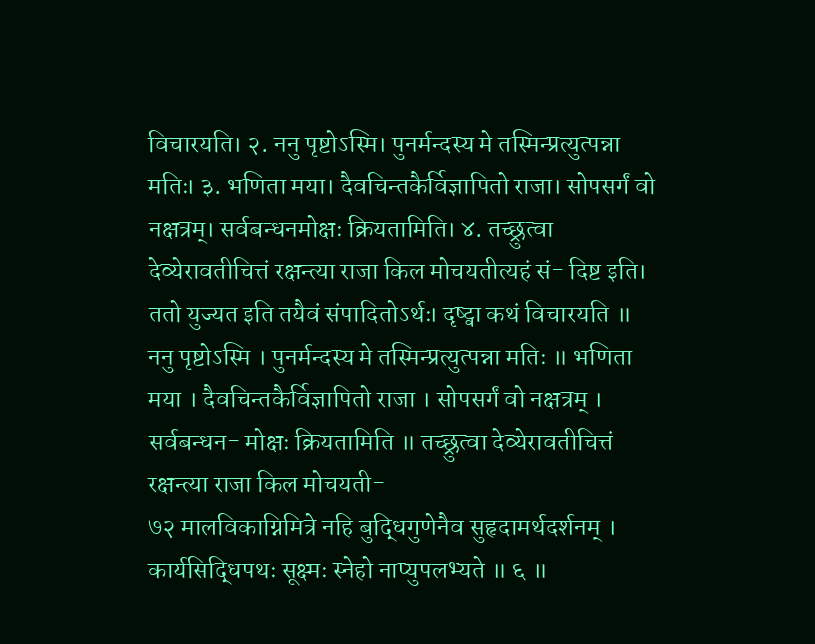विचारयति। २. ननु पृष्टोऽस्मि। पुनर्मन्दस्य मे तस्मिन्प्रत्युत्पन्ना मतिः। ३. भणिता मया। दैवचिन्तकैर्विज्ञापितो राजा। सोपसर्गं वो नक्षत्रम्। सर्वबन्धनमोक्षः क्रियतामिति। ४. तच्छ्रुत्वा देव्येरावतीचित्तं रक्षन्त्या राजा किल मोचयतीत्यहं सं- दिष्ट इति। ततो युज्यत इति तयैवं संपादितोऽर्थः। दृष्ट्वा कथं विचारयति ॥ ननु पृष्टोऽस्मि । पुनर्मन्दस्य मे तस्मिन्प्रत्युत्पन्ना मतिः ॥ भणिता मया । दैवचिन्तकैर्विज्ञापितो राजा । सोपसर्गं वो नक्षत्रम् । सर्वबन्धन- मोक्षः क्रियतामिति ॥ तच्छ्रुत्वा देव्येरावतीचित्तं रक्षन्त्या राजा किल मोचयती-
७२ मालविकाग्निमित्रे नहि बुद्धिगुणेनैव सुहृदामर्थदर्शनम् । कार्यसिद्धिपथः सूक्ष्मः स्नेहो नाप्युपलभ्यते ॥ ६ ॥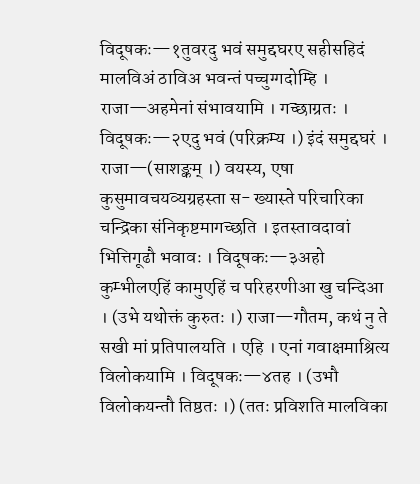विदूषकः—१तुवरदु भवं समुद्दघरए सहीसहिदं मालविअं ठाविअ भवन्तं पच्चुग्गदोम्हि । राजा—अहमेनां संभावयामि । गच्छाग्रतः । विदूषकः—२एदु भवं (परिक्रम्य ।) इंदं समुद्दघरं । राजा—(साशङ्कम् ।) वयस्य, एषा कुसुमावचयव्यग्रहस्ता स- ख्यास्ते परिचारिका चन्द्रिका संनिकृष्टमागच्छति । इतस्तावदावां भित्तिगूढौ भवावः । विदूषकः—३अहो कुम्भीलएहिं कामुएहिं च परिहरणीआ खु चन्दिआ । (उभे यथोक्तं कुरुतः ।) राजा—गौतम, कथं नु ते सखी मां प्रतिपालयति । एहि । एनां गवाक्षमाश्रित्य विलोकयामि । विदूषकः—४तह । (उभौ विलोकयन्तौ तिष्ठतः ।) (ततः प्रविशति मालविका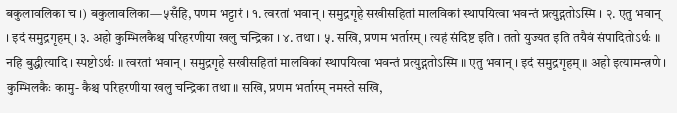बकुलावलिका च ।) बकुलावलिका—५सँहि, पणम भट्टारं । १. त्वरतां भवान् । समुद्रगृहे सखीसहितां मालविकां स्थापयित्वा भवन्तं प्रत्युद्गतोऽस्मि । २. एतु भवान् । इदं समुद्रगृहम् । ३. अहो कुम्भिलकैश्च परिहरणीया खलु चन्द्रिका । ४. तथा । ५. सखि, प्रणम भर्तारम् । त्यहं संदिष्ट इति । ततो युज्यत इति तयैवं संपादितोऽर्थः ॥ नहि बुद्धीत्यादि । स्पष्टोऽर्थः ॥ त्वरतां भवान् । समुद्रगृहे सखीसहितां मालविकां स्थापयित्वा भवन्तं प्रत्युद्गतोऽस्मि ॥ एतु भवान् । इदं समुद्रगृहम् ॥ अहो इत्यामन्त्रणे । कुम्भिलकैः कामु- कैश्च परिहरणीया खलु चन्द्रिका तथा ॥ सखि, प्रणम भर्तारम् नमस्ते सखि,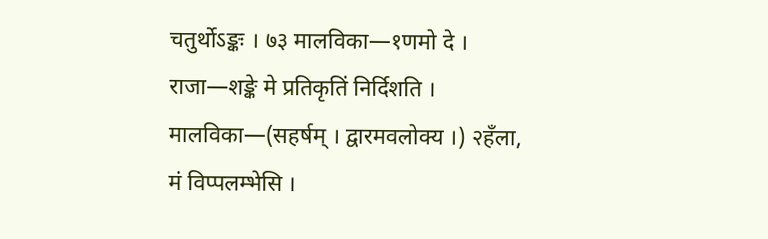चतुर्थोऽङ्कः । ७३ मालविका—१णमो दे । राजा—शङ्के मे प्रतिकृतिं निर्दिशति । मालविका—(सहर्षम् । द्वारमवलोक्य ।) २हँला, मं विप्पलम्भेसि ।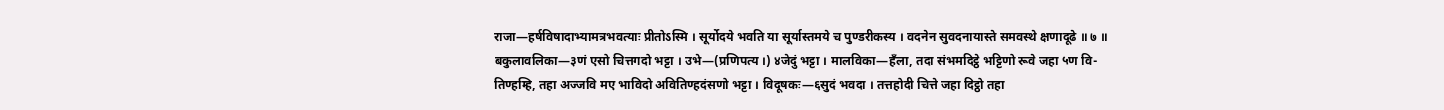राजा—हर्षविषादाभ्यामत्रभवत्याः प्रीतोऽस्मि । सूर्योदये भवति या सूर्यास्तमये च पुण्डरीकस्य । वदनेन सुवदनायास्ते समवस्थे क्षणादूढे ॥ ७ ॥ बकुलावलिका—३णं एसो चित्तगदो भट्टा । उभे—(प्रणिपत्य ।) ४जेदुं भट्टा । मालविका—हँला, तदा संभमदिट्ठे भट्टिणो रूवे जहा ५ण वि- तिण्हम्हि, तहा अज्जवि मए भाविदो अवितिण्हदंसणो भट्टा । विदूषकः—६सुदं भवदा । तत्तहोदी चित्ते जहा दिट्ठो तहा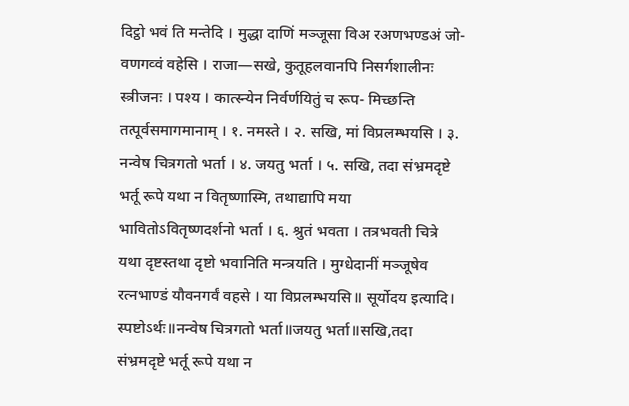दिट्ठो भवं ति मन्तेदि । मुद्धा दाणिं मञ्जूसा विअ रअणभण्डअं जो- वणगव्वं वहेसि । राजा—सखे, कुतूहलवानपि निसर्गशालीनः स्त्रीजनः । पश्य । कात्स्न्येन निर्वर्णयितुं च रूप- मिच्छन्ति तत्पूर्वसमागमानाम् । १. नमस्ते । २. सखि, मां विप्रलम्भयसि । ३. नन्वेष चित्रगतो भर्ता । ४. जयतु भर्ता । ५. सखि, तदा संभ्रमदृष्टे भर्तू रूपे यथा न वितृष्णास्मि, तथाद्यापि मया भावितोऽवितृष्णदर्शनो भर्ता । ६. श्रुतं भवता । तत्रभवती चित्रे यथा दृष्टस्तथा दृष्टो भवानिति मन्त्रयति । मुग्धेदानीं मञ्जूषेव रत्नभाण्डं यौवनगर्वं वहसे । या विप्रलम्भयसि॥ सूर्योदय इत्यादि। स्पष्टोऽर्थः॥नन्वेष चित्रगतो भर्ता॥जयतु भर्ता॥सखि,तदा संभ्रमदृष्टे भर्तू रूपे यथा न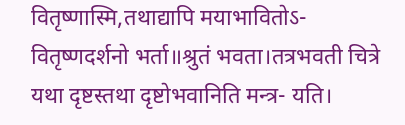वितृष्णास्मि,तथाद्यापि मयाभावितोऽ- वितृष्णदर्शनो भर्ता॥श्रुतं भवता।तत्रभवती चित्रे यथा दृष्टस्तथा दृष्टोभवानिति मन्त्र- यति।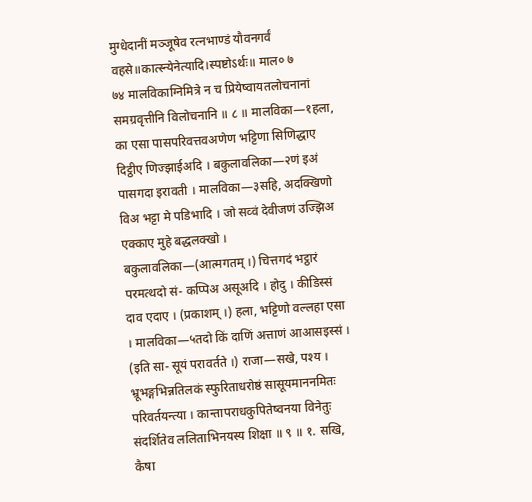मुग्धेदानीं मञ्जूषेव रत्नभाण्डं यौवनगर्वं वहसे॥कात्स्न्येनेत्यादि।स्पष्टोऽर्थः॥ माल० ७
७४ मालविकाग्निमित्रे न च प्रियेष्वायतलोचनानां समग्रवृत्तीनि विलोचनानि ॥ ८ ॥ मालविका—१हला, का एसा पासपरिवत्तवअणेण भट्टिणा सिणिद्धाए दिट्ठीए णिज्झाईअदि । बकुलावलिका—२णं इअं पासगदा इरावती । मालविका—३सहि, अदक्खिणो विअ भट्टा मे पडिभादि । जो सव्वं देवीजणं उज्झिअ एक्काए मुहे बद्धलक्खो । बकुलावलिका—(आत्मगतम् ।) चित्तगदं भट्ठारं परमत्थदो सं- कप्पिअ असूअदि । होदु । कीडिस्सं दाव एदाए । (प्रकाशम् ।) हला, भट्टिणो वल्लहा एसा । मालविका—५तदो किं दाणिं अत्ताणं आआसइस्सं । (इति सा- सूयं परावर्तते ।) राजा—सखे, पश्य । भ्रूभङ्गभिन्नतिलकं स्फुरिताधरोष्ठं सासूयमाननमितः परिवर्तयन्त्या । कान्तापराधकुपितेष्वनया विनेतुः संदर्शितेव ललिताभिनयस्य शिक्षा ॥ ९ ॥ १. सखि, कैषा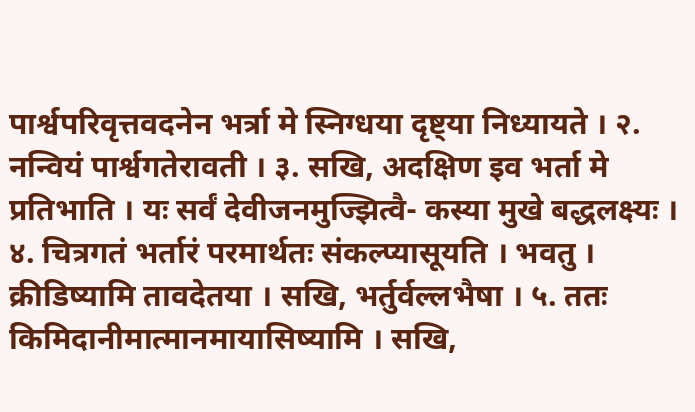पार्श्वपरिवृत्तवदनेन भर्त्रा मे स्निग्धया दृष्ट्या निध्यायते । २. नन्वियं पार्श्वगतेरावती । ३. सखि, अदक्षिण इव भर्ता मे प्रतिभाति । यः सर्वं देवीजनमुज्झित्वै- कस्या मुखे बद्धलक्ष्यः । ४. चित्रगतं भर्तारं परमार्थतः संकल्प्यासूयति । भवतु । क्रीडिष्यामि तावदेतया । सखि, भर्तुर्वल्लभैषा । ५. ततः किमिदानीमात्मानमायासिष्यामि । सखि,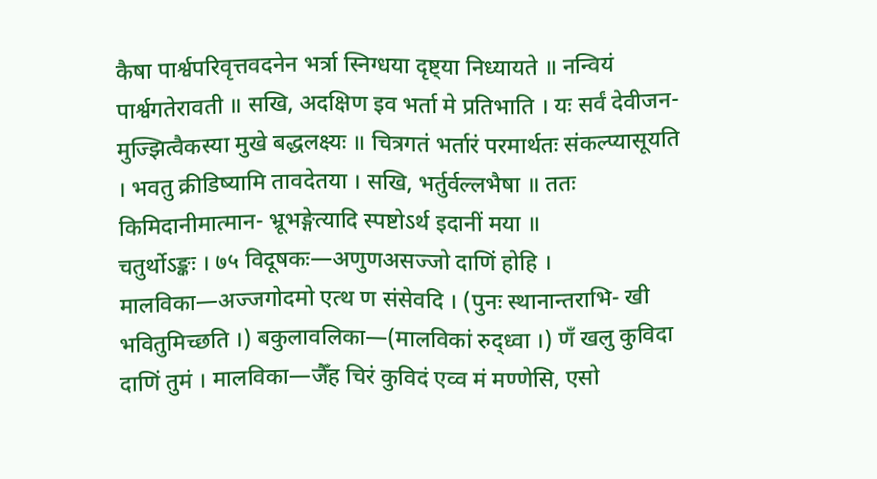कैषा पार्श्वपरिवृत्तवदनेन भर्त्रा स्निग्धया दृष्ट्या निध्यायते ॥ नन्वियं पार्श्वगतेरावती ॥ सखि, अदक्षिण इव भर्ता मे प्रतिभाति । यः सर्वं देवीजन- मुज्झित्वैकस्या मुखे बद्धलक्ष्यः ॥ चित्रगतं भर्तारं परमार्थतः संकल्प्यासूयति । भवतु क्रीडिष्यामि तावदेतया । सखि, भर्तुर्वल्लभैषा ॥ ततः किमिदानीमात्मान- भ्रूभङ्गेत्यादि स्पष्टोऽर्थ इदानीं मया ॥
चतुर्थोऽङ्कः । ७५ विदूषकः—अणुणअसज्जो दाणिं होहि । मालविका—अज्जगोदमो एत्थ ण संसेवदि । (पुनः स्थानान्तराभि- खी भवितुमिच्छति ।) बकुलावलिका—(मालविकां रुद्ध्वा ।) णँ खलु कुविदा दाणिं तुमं । मालविका—जैँह चिरं कुविदं एव्व मं मण्णेसि, एसो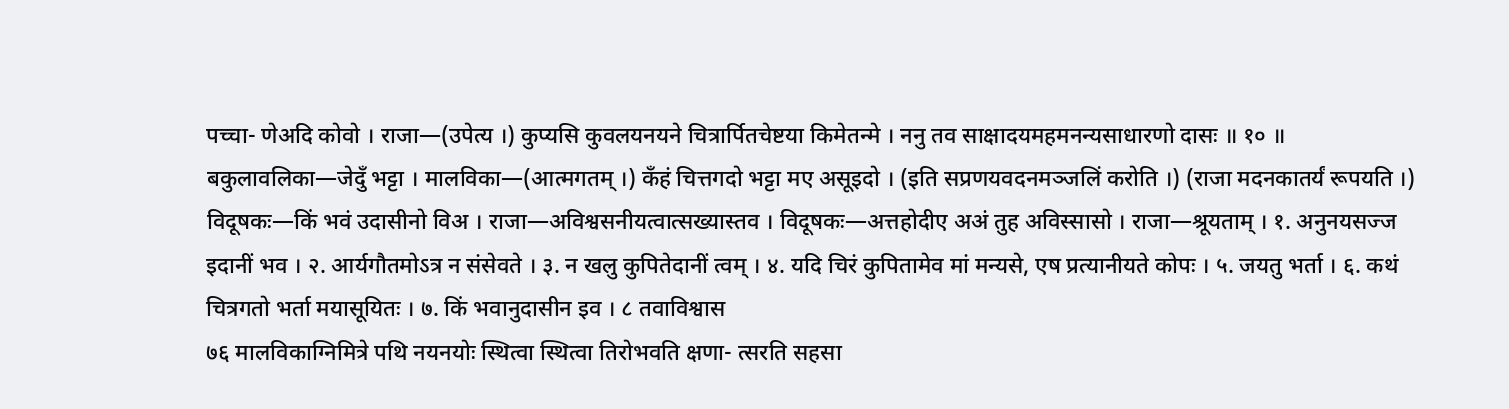पच्चा- णेअदि कोवो । राजा—(उपेत्य ।) कुप्यसि कुवलयनयने चित्रार्पितचेष्टया किमेतन्मे । ननु तव साक्षादयमहमनन्यसाधारणो दासः ॥ १० ॥ बकुलावलिका—जेदुँ भट्टा । मालविका—(आत्मगतम् ।) कँहं चित्तगदो भट्टा मए असूइदो । (इति सप्रणयवदनमञ्जलिं करोति ।) (राजा मदनकातर्यं रूपयति ।) विदूषकः—किं भवं उदासीनो विअ । राजा—अविश्वसनीयत्वात्सख्यास्तव । विदूषकः—अत्तहोदीए अअं तुह अविस्सासो । राजा—श्रूयताम् । १. अनुनयसज्ज इदानीं भव । २. आर्यगौतमोऽत्र न संसेवते । ३. न खलु कुपितेदानीं त्वम् । ४. यदि चिरं कुपितामेव मां मन्यसे, एष प्रत्यानीयते कोपः । ५. जयतु भर्ता । ६. कथं चित्रगतो भर्ता मयासूयितः । ७. किं भवानुदासीन इव । ८ तवाविश्वास
७६ मालविकाग्निमित्रे पथि नयनयोः स्थित्वा स्थित्वा तिरोभवति क्षणा- त्सरति सहसा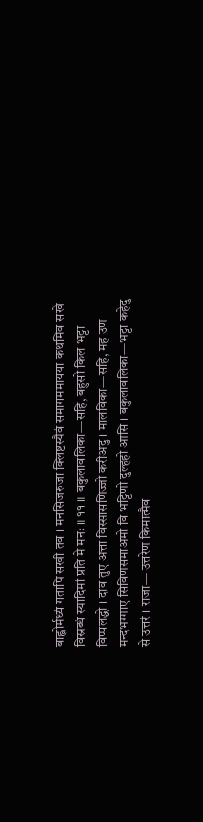बाह्वोर्मध्यं गतापि सखी तव । मनसिजरुजा क्लिष्टस्यैवं समागममायया कथमिव सखे विस्रब्धं स्यादिमां प्रति मे मनः ॥ ११ ॥ बकुलावलिका—सहि, बहुसो किल भट्टा विप्पलद्धो । दाव तुए अत्ता विस्सासणिज्जो करीअदु । मालविका—सहि, मह उण मन्दभग्गाए सिविणसमाअमो वि भट्टिणो दुल्हहो आसि । बकुलावलिका—भट्टा कहेदु से उत्तरं । राजा— उत्तरेण किमात्मैव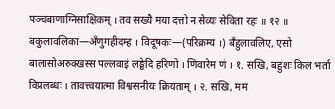पञ्चबाणाग्निसाक्षिकम् । तव सख्यै मया दत्तो न सेव्यः सेविता रहः ॥ १२ ॥ बकुलावलिका—अँणुगहीदम्ह । विदूषकः—(परिक्रम्य ।) बँहुलावलिए, एसो बालासोअरुक्खस्स पल्लवाइं लङ्घेदि हरिणो । णिवारेम णं । १. सखि, बहुशः किल भर्ता विप्रलब्धः । तावत्त्वयात्मा विश्वसनीयः क्रियताम् । २. सखि, मम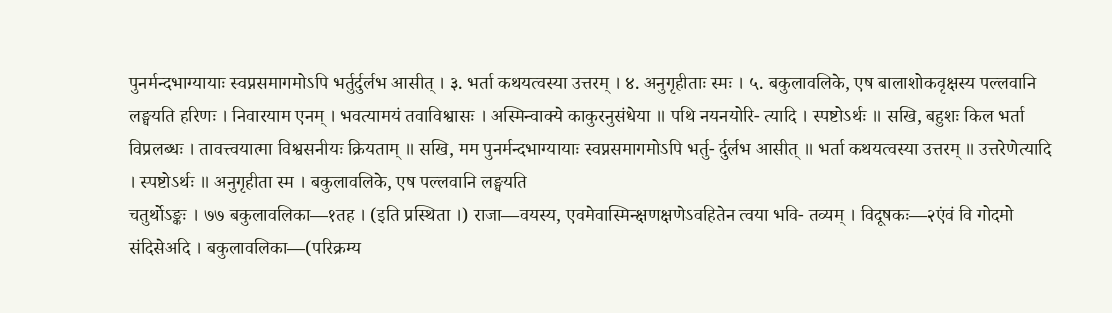पुनर्मन्दभाग्यायाः स्वप्नसमागमोऽपि भर्तुर्दुर्लभ आसीत् । ३. भर्ता कथयत्वस्या उत्तरम् । ४. अनुगृहीताः स्मः । ५. बकुलावलिके, एष बालाशोकवृक्षस्य पल्लवानि लङ्घयति हरिणः । निवारयाम एनम् । भवत्यामयं तवाविश्वासः । अस्मिन्वाक्ये काकुरनुसंधेया ॥ पथि नयनयोरि- त्यादि । स्पष्टोऽर्थः ॥ सखि, बहुशः किल भर्ता विप्रलब्धः । तावत्त्वयात्मा विश्वसनीयः क्रियताम् ॥ सखि, मम पुनर्मन्दभाग्यायाः स्वप्नसमागमोऽपि भर्तु- र्दुर्लभ आसीत् ॥ भर्ता कथयत्वस्या उत्तरम् ॥ उत्तरेणेत्यादि । स्पष्टोऽर्थः ॥ अनुगृहीता स्म । बकुलावलिके, एष पल्लवानि लङ्घयति
चतुर्थोऽङ्कः । ७७ बकुलावलिका—१तह । (इति प्रस्थिता ।) राजा—वयस्य, एवमेवास्मिन्क्षणक्षणेऽवहितेन त्वया भवि- तव्यम् । विदूषकः—२एंवं वि गोदमो संदिसेअदि । बकुलावलिका—(परिक्रम्य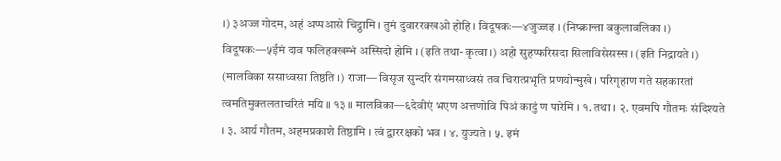।) ३अज्ज गोदम, अहं अप्पआसे चिट्ठामि । तुमं दुवाररक्खओ होहि । विदूषकः—४जुज्जइ । (निष्क्रान्ता बकुलावलिका ।) विदूषकः—५ईमं दाव फलिहक्खम्भं अस्सिदो होमि । (इति तथा- कृत्वा ।) अहो सुहप्फरिसदा सिलाविसेसस्स । (इति निद्रायते ।) (मालविका ससाध्वसा तिष्ठति ।) राजा— विसृज सुन्दरि संगमसाध्वसं तव चिरात्प्रभृति प्रणयोन्मुखे । परिगृहाण गते सहकारतां त्वमतिमुक्तलताचरितं मयि ॥ १३ ॥ मालविका—६देवीएं भएण अत्तणोवि पिअं कादुं ण पारेमि । १. तथा । २. एवमपि गौतमः संदिश्यते । ३. आर्य गौतम, अहमप्रकाशे तिष्ठामि । त्वं द्वाररक्षको भव । ४. युज्यते । ५. इमं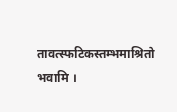तावत्स्फटिकस्तम्भमाश्रितो भवामि ।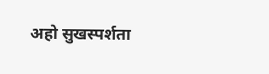अहो सुखस्पर्शता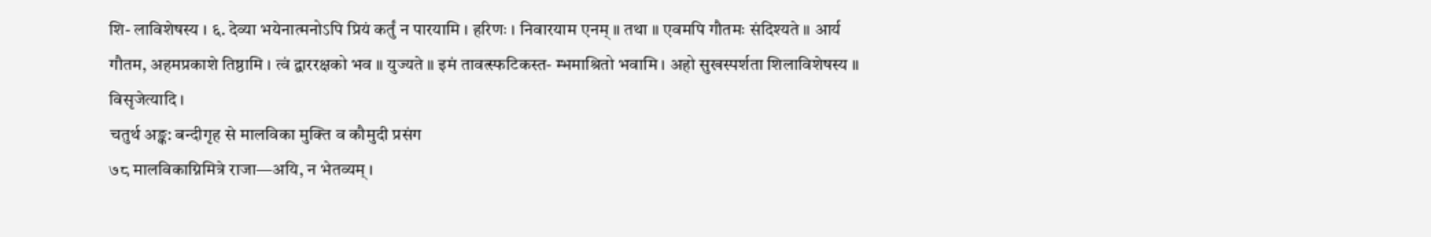शि- लाविशेषस्य । ६. देव्या भयेनात्मनोऽपि प्रियं कर्तुं न पारयामि । हरिणः । निवारयाम एनम् ॥ तथा ॥ एवमपि गौतमः संदिश्यते ॥ आर्य गौतम, अहमप्रकाशे तिष्ठामि । त्वं द्वाररक्षको भव ॥ युज्यते ॥ इमं तावत्स्फटिकस्त- म्भमाश्रितो भवामि । अहो सुखस्पर्शता शिलाविशेषस्य ॥ विसृजेत्यादि ।
चतुर्थ अङ्क: बन्दीगृह से मालविका मुक्ति व कौमुदी प्रसंग
७८ मालविकाग्निमित्रे राजा—अयि, न भेतव्यम् ।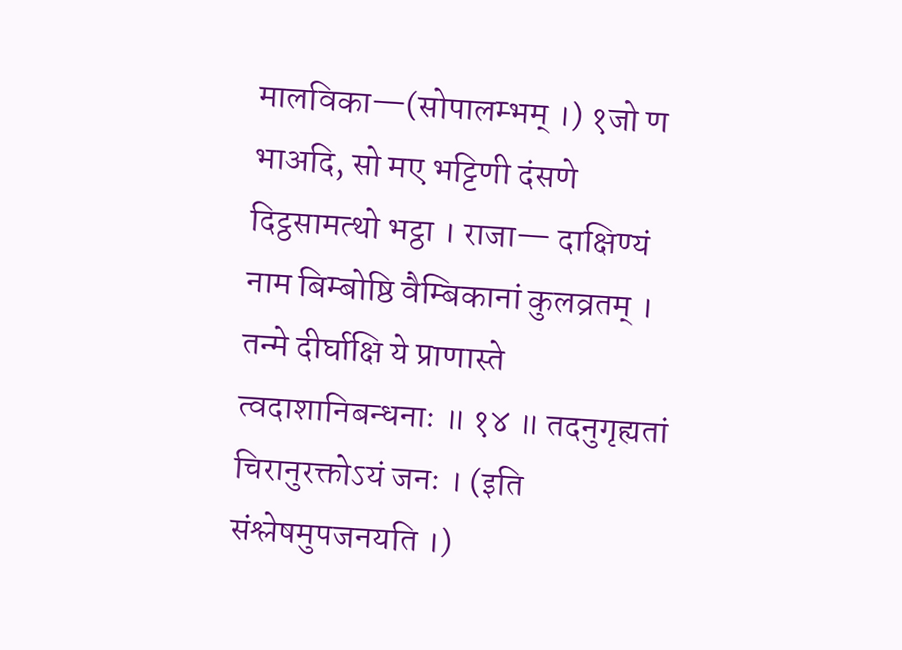मालविका—(सोपालम्भम् ।) १जो ण भाअदि, सो मए भट्टिणी दंसणे दिट्ठसामत्थो भट्ठा । राजा— दाक्षिण्यं नाम बिम्बोष्ठि वैम्बिकानां कुलव्रतम् । तन्मे दीर्घाक्षि ये प्राणास्ते त्वदाशानिबन्धनाः ॥ १४ ॥ तदनुगृह्यतां चिरानुरक्तोऽयं जनः । (इति संश्लेषमुपजनयति ।)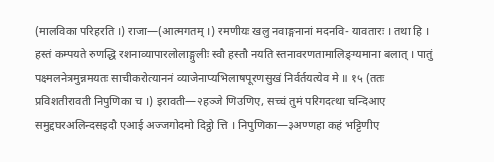(मालविका परिहरति ।) राजा—(आत्मगतम् ।) रमणीयः खलु नवाङ्गनानां मदनवि- यावतारः । तथा हि । हस्तं कम्पयते रुणद्धि रशनाव्यापारलोलाङ्गुलीः स्वौ हस्तौ नयति स्तनावरणतामालिङ्ग्यमाना बलात् । पातुं पक्ष्मलनेत्रमुन्नमयतः साचीकरोत्याननं व्याजेनाप्यभिलाषपूरणसुखं निर्वर्तयत्येव मे ॥ १५ (ततः प्रविशतीरावती निपुणिका च ।) इरावती—२हञ्जे णिउणिए, सच्चं तुमं परिगदत्था चन्दिआए समुद्दघरअलिन्दसइदौ एआई अज्जगोदमो दिट्ठो त्ति । निपुणिका—३अण्णहा कहं भट्टिणीए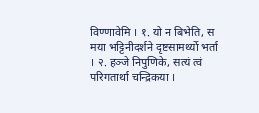विण्णावेमि । १. यो न बिभेति, स मया भट्टिनीदर्शने दृष्टसामर्थ्यो भर्ता । २. हञ्जे निपुणिके, सत्यं त्वं परिगतार्था चन्द्रिकया ।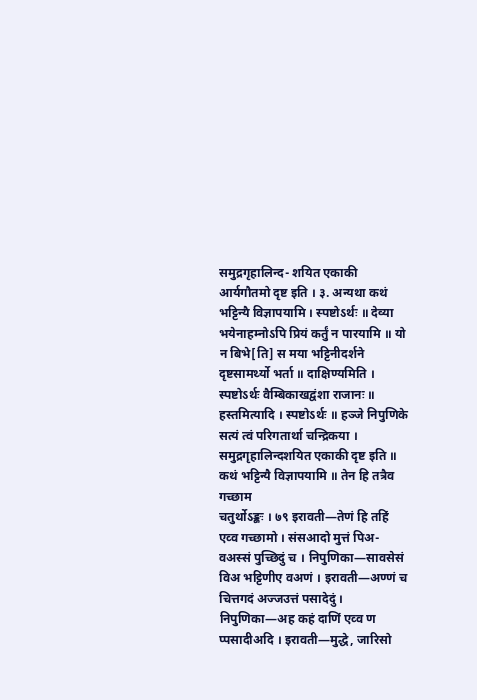समुद्रगृहालिन्द- शयित एकाकी आर्यगौतमो दृष्ट इति । ३. अन्यथा कथं भट्टिन्यै विज्ञापयामि । स्पष्टोऽर्थः ॥ देव्या भयेनाहम्नोऽपि प्रियं कर्तुं न पारयामि ॥ यो न बिभे[ति] स मया भट्टिनीदर्शने दृष्टसामर्थ्यो भर्ता ॥ दाक्षिण्यमिति । स्पष्टोऽर्थः वैम्बिकाखद्वंशा राजानः ॥ हस्तमित्यादि । स्पष्टोऽर्थः ॥ हञ्जे निपुणिके सत्यं त्वं परिगतार्था चन्द्रिकया । समुद्रगृहालिन्दशयित एकाकी दृष्ट इति ॥ कथं भट्टिन्यै विज्ञापयामि ॥ तेन हि तत्रैव गच्छाम
चतुर्थोऽङ्कः । ७९ इरावती—तेणं हि तहिं एव्व गच्छामो । संसआदो मुत्तं पिअ- वअस्सं पुच्छिदुं च । निपुणिका—सावसेसं विअ भट्टिणीए वअणं । इरावती—अण्णं च चित्तगदं अज्जउत्तं पसादेदुं । निपुणिका—अह कहं दाणिं एव्व ण प्पसादीअदि । इरावती—मुद्धे, जारिसो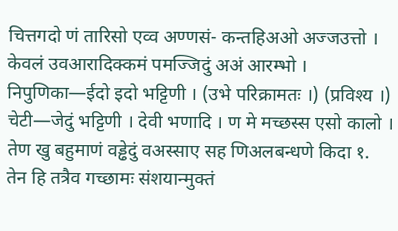चित्तगदो णं तारिसो एव्व अण्णसं- कन्तहिअओ अज्जउत्तो । केवलं उवआरादिक्कमं पमज्जिदुं अअं आरम्भो । निपुणिका—ईदो इदो भट्टिणी । (उभे परिक्रामतः ।) (प्रविश्य ।) चेटी—जेदुं भट्टिणी । देवी भणादि । ण मे मच्छस्स एसो कालो । तेण खु बहुमाणं वड्ढेदुं वअस्साए सह णिअलबन्धणे किदा १. तेन हि तत्रैव गच्छामः संशयान्मुक्तं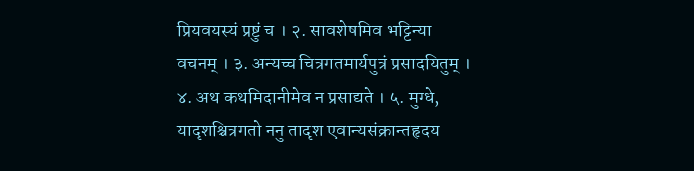प्रियवयस्यं प्रष्टुं च । २. सावशेषमिव भट्टिन्या वचनम् । ३. अन्यच्च चित्रगतमार्यपुत्रं प्रसादयितुम् । ४. अथ कथमिदानीमेव न प्रसाद्यते । ५. मुग्धे, यादृशश्चित्रगतो ननु तादृश एवान्यसंक्रान्तहृदय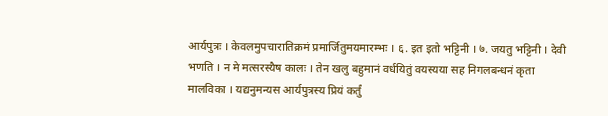आर्यपुत्रः । केवलमुपचारातिक्रमं प्रमार्जितुमयमारम्भः । ६. इत इतो भट्टिनी । ७. जयतु भट्टिनी । देवी भणति । न मे मत्सरस्यैष कालः । तेन खलु बहुमानं वर्धयितुं वयस्यया सह निगलबन्धनं कृता मालविका । यद्यनुमन्यस आर्यपुत्रस्य प्रियं कर्तुं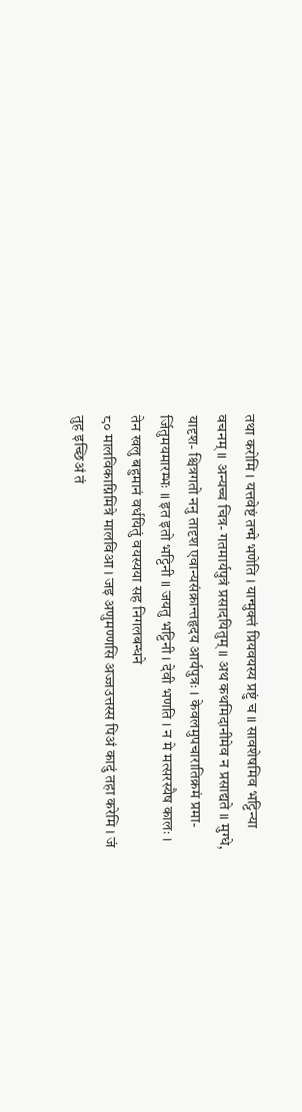तथा करोमि । यत्तवेष्टं तन्मे भणेति । यान्मुक्तं प्रियवयस्य प्रष्टुं च ॥ सावशेषमिव भट्टिन्या वचनम् ॥ अन्यच्च चित्र- गतमार्यपुत्रं प्रसादयितुम् ॥ अथ कथमिदानीमेव न प्रसाद्यते ॥ मुग्धे, यादृश- श्चित्रगतो ननु तादृश एवान्यसंक्रान्तहृदय आर्यपुत्रः । केवलमुपचारातिक्रमं प्रमा- र्जितुमयमारम्भः ॥ इत इतो भट्टिनी ॥ जयतु भट्टिनी । देवी भणति । न मे मत्सरस्यैष कालः । तेन खलु बहुमानं वर्धयितुं वयस्यया सह निगलबन्धने
८० मालविकाग्निमित्रे मालविआ । जइ अणुमण्णसि अज्जउत्तस्स पिअं कादुं तहा करेमि । जं तुह इच्छिअं तं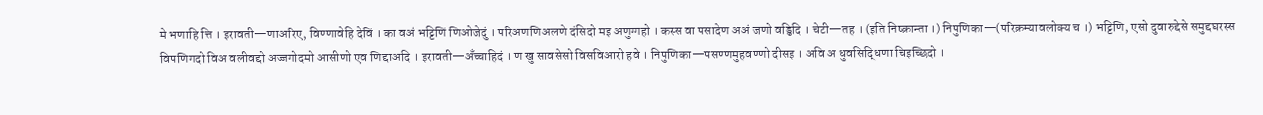मे भणाहि त्ति । इरावती—णाअरिए, विण्णावेहि देविं । का वअं भट्टिणिं णिओजेदुं । परिअणणिअलणे दंसिदो मइ अणुग्गहो । कस्स वा पसादेण अअं जणो वड्ढिदि । चेटी—तह । (इति निष्क्रान्ता ।) निपुणिका—(परिक्रम्यावलोक्य च ।) भट्टिणि, एसो दुवारुद्देसे समुद्दघरस्स विपणिगदो विअ वलीवद्दो अज्जगोदमो आसीणो एव णिद्दाअदि । इरावती—अँच्चाहिदं । ण खु सावसेसो विसविआरो हवे । निपुणिका—पसण्णमुहवण्णो दीसइ । अवि अ धुवसिद्धिणा चिइच्छिदो ।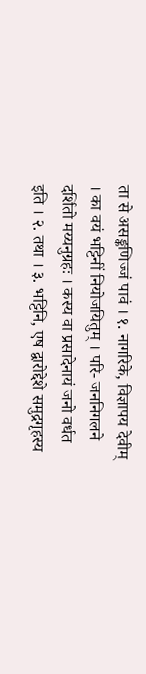ता से असङ्कणिज्जं पावं । १. नागरिके, विज्ञापय देवीम् । का वयं भट्टिनीं नियोजयितुम् । परि- जननिगलने दर्शितो मय्यनुग्रहः । कस्य वा प्रसादेनायं जनो वर्धत इति । २. तथा । ३. भट्टिनि, एष द्वारोद्देशे समुद्रगृहस्य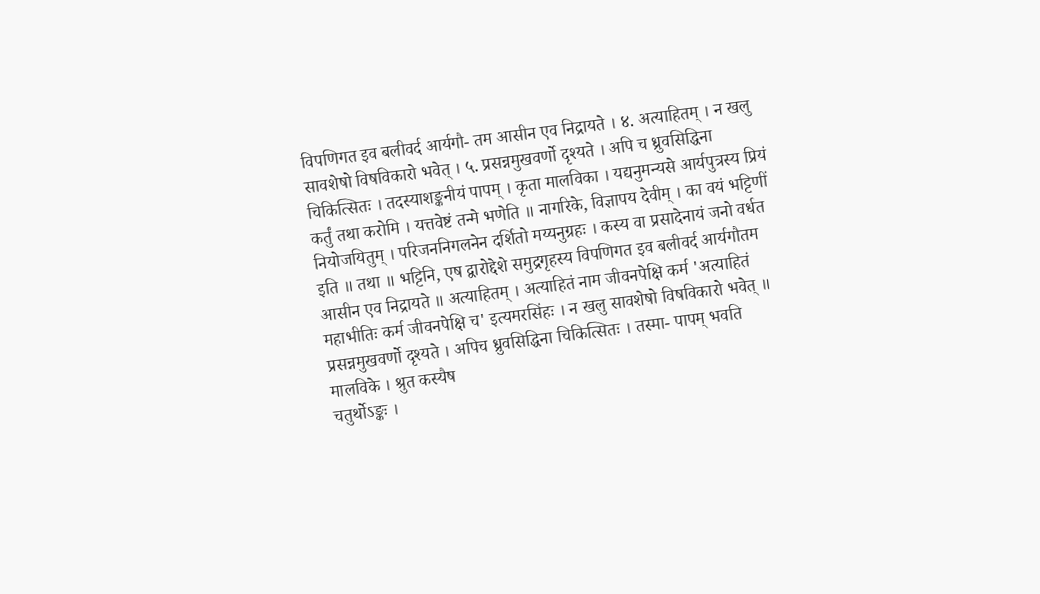विपणिगत इव बलीवर्द आर्यगौ- तम आसीन एव निद्रायते । ४. अत्याहितम् । न खलु सावशेषो विषविकारो भवेत् । ५. प्रसन्नमुखवर्णो दृश्यते । अपि च ध्रुवसिद्धिना चिकित्सितः । तदस्याशङ्कनीयं पापम् । कृता मालविका । यद्यनुमन्यसे आर्यपुत्रस्य प्रियं कर्तुं तथा करोमि । यत्तवेष्टं तन्मे भणेति ॥ नागरिके, विज्ञापय देवीम् । का वयं भट्टिणीं नियोजयितुम् । परिजननिगलनेन दर्शितो मय्यनुग्रहः । कस्य वा प्रसादेनायं जनो वर्धत इति ॥ तथा ॥ भट्टिनि, एष द्वारोद्देशे समुद्रगृहस्य विपणिगत इव बलीवर्द आर्यगौतम आसीन एव निद्रायते ॥ अत्याहितम् । अत्याहितं नाम जीवनपेक्षि कर्म 'अत्याहितं महाभीतिः कर्म जीवनपेक्षि च' इत्यमरसिंहः । न खलु सावशेषो विषविकारो भवेत् ॥ प्रसन्नमुखवर्णो दृश्यते । अपिच ध्रुवसिद्धिना चिकित्सितः । तस्मा- पापम् भवति मालविके । श्रुत कस्यैष
चतुर्थोऽङ्कः ।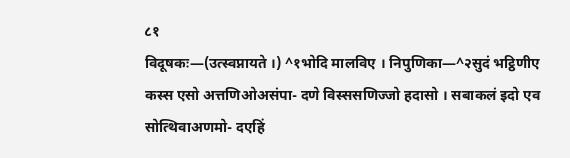८१
विदूषकः—(उत्स्वप्नायते ।) ^१भोदि मालविए । निपुणिका—^२सुदं भट्ठिणीए कस्स एसो अत्तणिओअसंपा- दणे विस्ससणिज्जो हदासो । सबाकलं इदो एव सोत्थिवाअणमो- दएहिं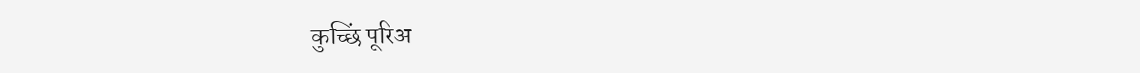कुच्छिं पूरिअ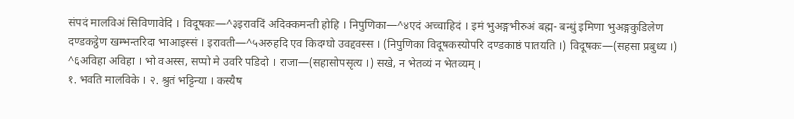संपदं मालविअं सिविणावेदि । विदूषकः—^३इरावदिं अदिक्कमन्ती होहि । निपुणिका—^४एदं अच्चाहिदं । इमं भुअङ्गभीरुअं बह्म- बन्धुं इमिणा भुअङ्गकुडिलेण दण्डकट्ठेण खम्भन्तरिदा भाआइस्सं । इरावती—^५अरुहदि एव किदग्घो उवद्दवस्स । (निपुणिका विदूषकस्योपरि दण्डकाष्ठं पातयति ।) विदूषकः—(सहसा प्रबुध्य ।) ^६अविहा अविहा । भो वअस्स, सप्पो मे उवरि पडिदो । राजा—(सहासोपसृत्य ।) सखे, न भेतव्यं न भेतव्यम् ।
१. भवति मालविके । २. श्रुतं भट्टिन्या । कस्यैष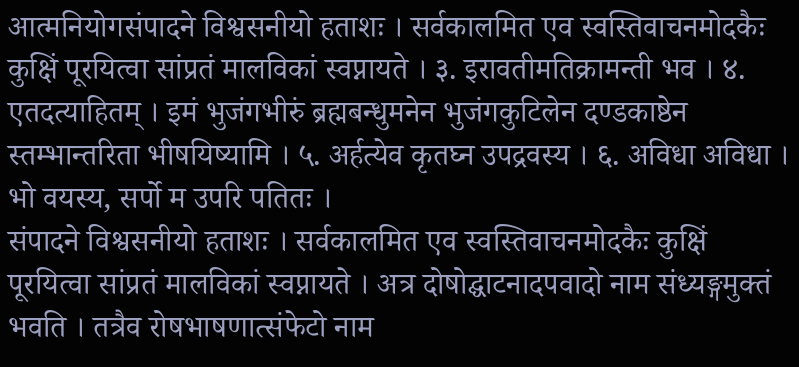आत्मनियोगसंपादने विश्वसनीयो हताशः । सर्वकालमित एव स्वस्तिवाचनमोदकैः कुक्षिं पूरयित्वा सांप्रतं मालविकां स्वप्नायते । ३. इरावतीमतिक्रामन्ती भव । ४. एतदत्याहितम् । इमं भुजंगभीरुं ब्रह्मबन्धुमनेन भुजंगकुटिलेन दण्डकाष्ठेन स्तम्भान्तरिता भीषयिष्यामि । ५. अर्हत्येव कृतघ्न उपद्रवस्य । ६. अविधा अविधा । भो वयस्य, सर्पो म उपरि पतितः ।
संपादने विश्वसनीयो हताशः । सर्वकालमित एव स्वस्तिवाचनमोदकैः कुक्षिं पूरयित्वा सांप्रतं मालविकां स्वप्नायते । अत्र दोषोद्घाटनादपवादो नाम संध्यङ्गमुक्तं भवति । तत्रैव रोषभाषणात्संफेटो नाम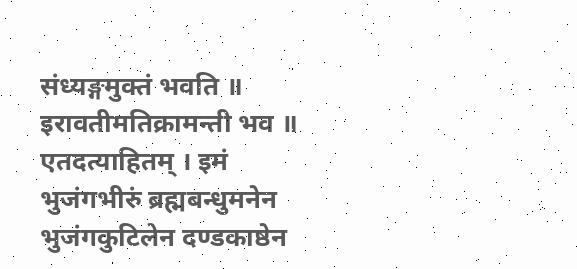संध्यङ्गमुक्तं भवति ॥ इरावतीमतिक्रामन्ती भव ॥ एतदत्याहितम् । इमं भुजंगभीरुं ब्रह्मबन्धुमनेन भुजंगकुटिलेन दण्डकाष्ठेन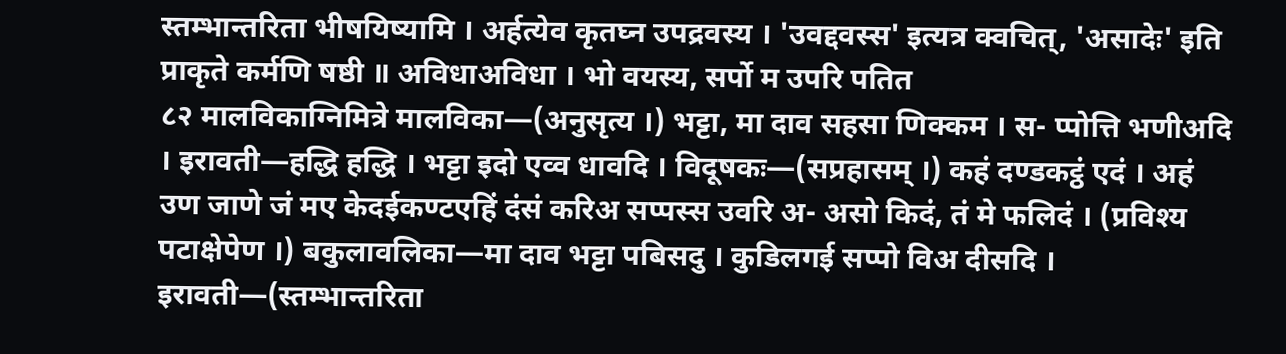स्तम्भान्तरिता भीषयिष्यामि । अर्हत्येव कृतघ्न उपद्रवस्य । 'उवद्दवस्स' इत्यत्र क्वचित्, 'असादेः' इति प्राकृते कर्मणि षष्ठी ॥ अविधाअविधा । भो वयस्य, सर्पो म उपरि पतित
८२ मालविकाग्निमित्रे मालविका—(अनुसृत्य ।) भट्टा, मा दाव सहसा णिक्कम । स- प्पोत्ति भणीअदि । इरावती—हद्धि हद्धि । भट्टा इदो एव्व धावदि । विदूषकः—(सप्रहासम् ।) कहं दण्डकट्ठं एदं । अहं उण जाणे जं मए केदईकण्टएहिं दंसं करिअ सप्पस्स उवरि अ- असो किदं, तं मे फलिदं । (प्रविश्य पटाक्षेपेण ।) बकुलावलिका—मा दाव भट्टा पबिसदु । कुडिलगई सप्पो विअ दीसदि । इरावती—(स्तम्भान्तरिता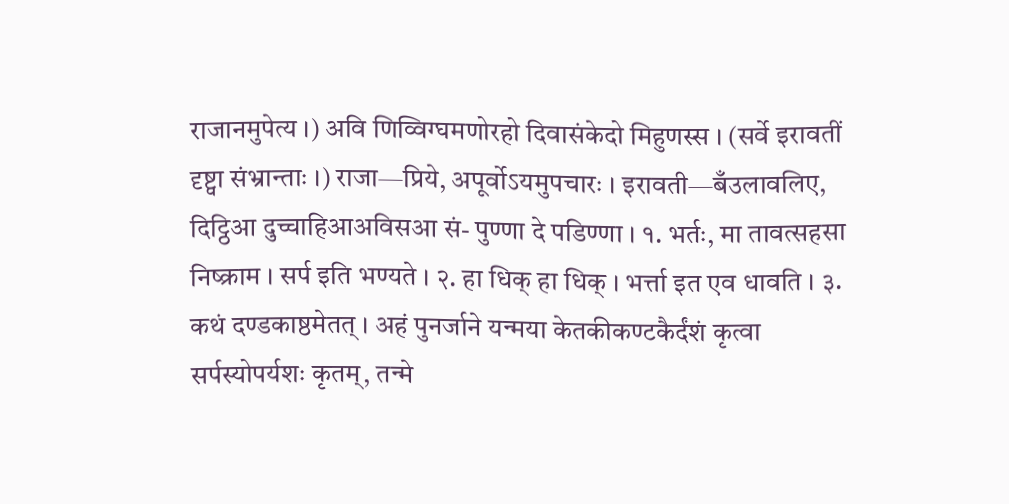राजानमुपेत्य ।) अवि णिव्विग्घमणोरहो दिवासंकेदो मिहुणस्स । (सर्वे इरावतीं दृष्ट्वा संभ्रान्ताः ।) राजा—प्रिये, अपूर्वोऽयमुपचारः । इरावती—बँउलावलिए, दिट्ठिआ दुच्चाहिआअविसआ सं- पुण्णा दे पडिण्णा । १. भर्तः, मा तावत्सहसा निष्क्राम । सर्प इति भण्यते । २. हा धिक् हा धिक् । भर्त्ता इत एव धावति । ३. कथं दण्डकाष्ठमेतत् । अहं पुनर्जाने यन्मया केतकीकण्टकैर्दंशं कृत्वा सर्पस्योपर्यशः कृतम्, तन्मे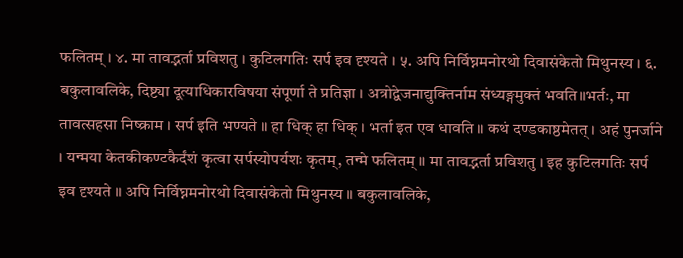फलितम् । ४. मा तावद्भर्ता प्रविशतु । कुटिलगतिः सर्प इव दृश्यते । ५. अपि निर्विघ्नमनोरथो दिवासंकेतो मिथुनस्य । ६. बकुलावलिके, दिष्ट्या दूत्याधिकारविषया संपूर्णा ते प्रतिज्ञा । अत्रोद्वेजनाद्युक्तिर्नाम संध्यङ्गमुक्तं भवति॥भर्तः, मा तावत्सहसा निष्क्राम । सर्प इति भण्यते ॥ हा धिक् हा धिक् । भर्ता इत एव धावति ॥ कथं दण्डकाष्ठमेतत् । अहं पुनर्जाने । यन्मया केतकीकण्टकैर्दंशं कृत्वा सर्पस्योपर्यशः कृतम्, तन्मे फलितम् ॥ मा तावद्भर्ता प्रविशतु । इह कुटिलगतिः सर्प इव दृश्यते ॥ अपि निर्विघ्नमनोरथो दिवासंकेतो मिथुनस्य ॥ बकुलावलिके,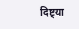दिष्ट्या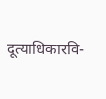दूत्याधिकारवि-